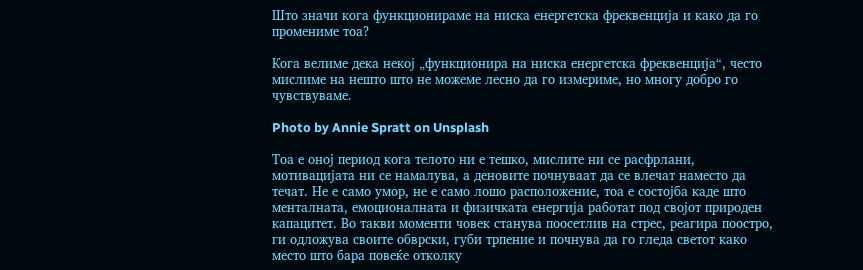Што значи кога функционираме на ниска енергетска фреквенција и како да го промениме тоа?

Кога велиме дека некој „функционира на ниска енергетска фреквенција“, често мислиме на нешто што не можеме лесно да го измериме, но многу добро го чувствуваме.

Photo by Annie Spratt on Unsplash

Тоа е оној период кога телото ни е тешко, мислите ни се расфрлани, мотивацијата ни се намалува, а деновите почнуваат да се влечат наместо да течат. Не е само умор, не е само лошо расположение, тоа е состојба каде што менталната, емоционалната и физичката енергија работат под својот природен капацитет. Во такви моменти човек станува поосетлив на стрес, реагира поостро, ги одложува своите обврски, губи трпение и почнува да го гледа светот како место што бара повеќе отколку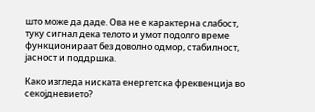што може да даде. Ова не е карактерна слабост, туку сигнал дека телото и умот подолго време функционираат без доволно одмор, стабилност, јасност и поддршка.

Како изгледа ниската енергетска фреквенција во секојдневието?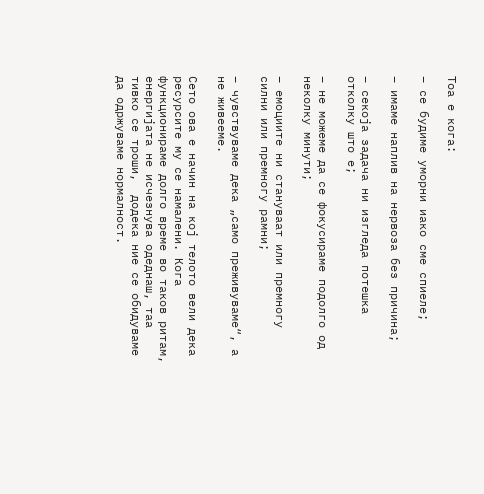Тоа е кога:

– се будиме уморни иако сме спиеле;

– имаме наплив на нервоза без причина;

– секоја задача ни изгледа потешка отколку што е;

– не можеме да се фокусираме подолго од неколку минути;

– емоциите ни стануваат или премногу силни или премногу рамни;

– чувствуваме дека „само преживуваме“, а не живееме.

Сето ова е начин на кој телото вели дека ресурсите му се намалени. Кога функционираме долго време во таков ритам, енергијата не исчезнува одеднаш, таа тивко се троши,  додека ние се обидуваме да одржуваме нормалност.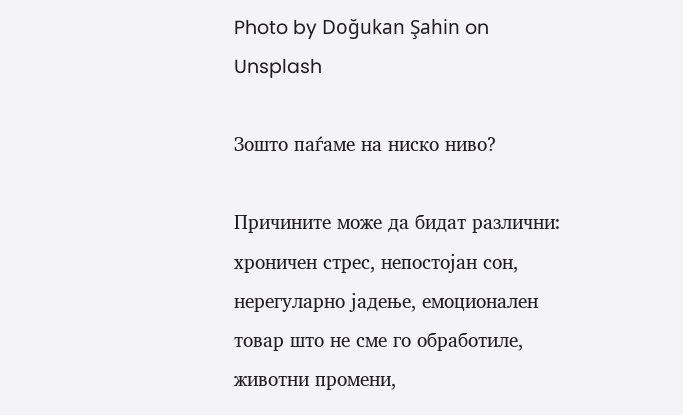Photo by Doğukan Şahin on Unsplash

Зошто паѓаме на ниско ниво?

Причините може да бидат различни: хроничен стрес, непостојан сон, нерегуларно јадење, емоционален товар што не сме го обработиле, животни промени,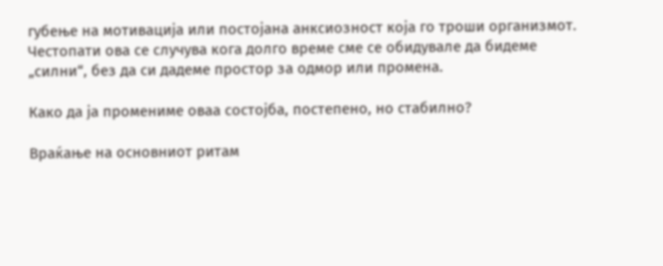губење на мотивација или постојана анксиозност која го троши организмот. Честопати ова се случува кога долго време сме се обидувале да бидеме „силни“, без да си дадеме простор за одмор или промена.

Како да ја промениме оваа состојба, постепено, но стабилно?

Враќање на основниот ритам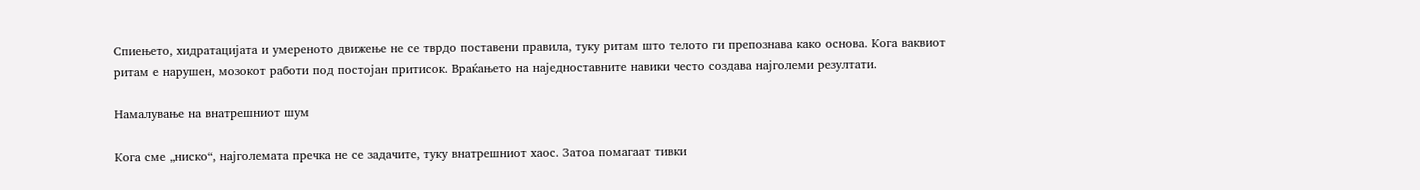Спиењето, хидратацијата и умереното движење не се тврдо поставени правила, туку ритам што телото ги препознава како основа. Кога ваквиот ритам е нарушен, мозокот работи под постојан притисок. Враќањето на наједноставните навики често создава најголеми резултати.

Намалување на внатрешниот шум

Кога сме „ниско“, најголемата пречка не се задачите, туку внатрешниот хаос. Затоа помагаат тивки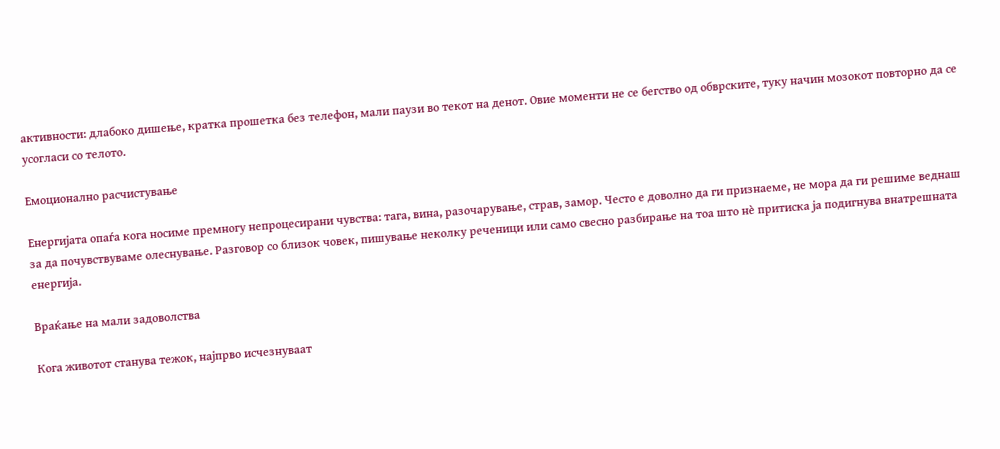активности: длабоко дишење, кратка прошетка без телефон, мали паузи во текот на денот. Овие моменти не се бегство од обврските, туку начин мозокот повторно да се усогласи со телото.

Емоционално расчистување

Енергијата опаѓа кога носиме премногу непроцесирани чувства: тага, вина, разочарување, страв, замор. Често е доволно да ги признаеме, не мора да ги решиме веднаш за да почувствуваме олеснување. Разговор со близок човек, пишување неколку реченици или само свесно разбирање на тоа што нè притиска ја подигнува внатрешната енергија.

Враќање на мали задоволства

Кога животот станува тежок, најпрво исчезнуваат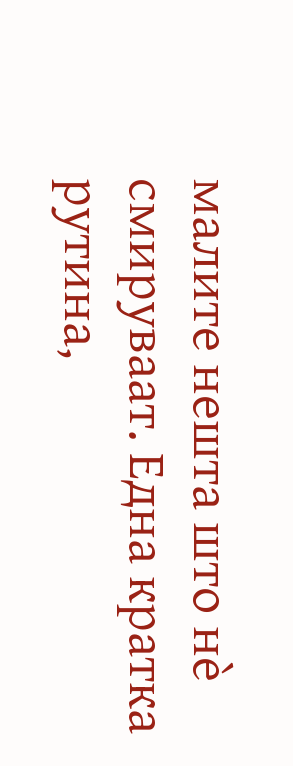малите нешта што нè смируваат. Една кратка рутина,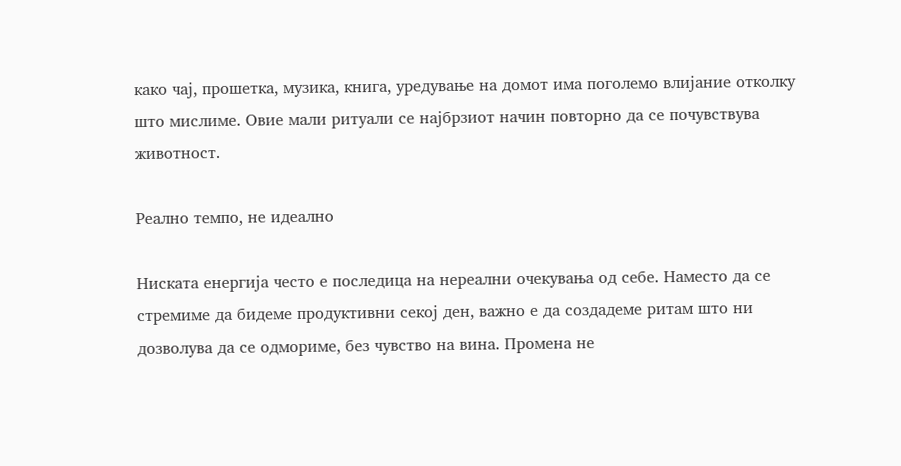како чај, прошетка, музика, книга, уредување на домот има поголемо влијание отколку што мислиме. Овие мали ритуали се најбрзиот начин повторно да се почувствува животност.

Реално темпо, не идеално

Ниската енергија често е последица на нереални очекувања од себе. Наместо да се стремиме да бидеме продуктивни секој ден, важно е да создадеме ритам што ни дозволува да се одмориме, без чувство на вина. Промена не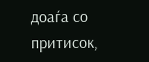доаѓа со притисок,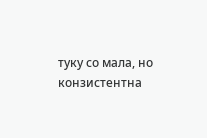туку со мала, но конзистентна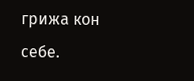грижа кон себе.